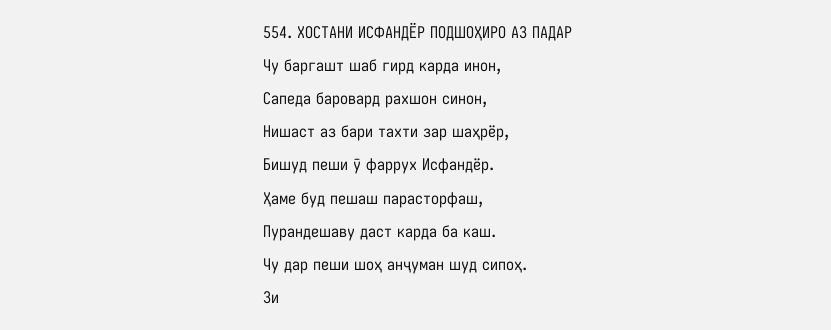554. ХОСТАНИ ИСФАНДЁР ПОДШОҲИРО АЗ ПАДАР
Чу баргашт шаб гирд карда инон,
Сапеда баровард рахшон синон,
Нишаст аз бари тахти зар шаҳрёр,
Бишуд пеши ӯ фаррух Исфандёр.
Ҳаме буд пешаш парасторфаш,
Пурандешаву даст карда ба каш.
Чу дар пеши шоҳ анҷуман шуд сипоҳ.
Зи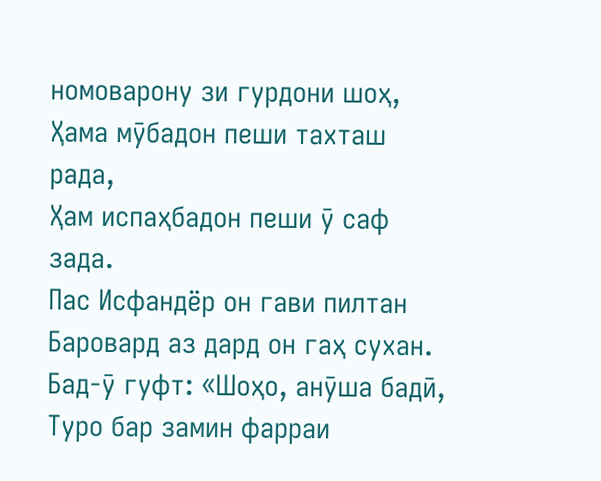номоварону зи гурдони шоҳ,
Ҳама мӯбадон пеши тахташ рада,
Ҳам испаҳбадон пеши ӯ саф зада.
Пас Исфандёр он гави пилтан
Баровард аз дард он гаҳ сухан.
Бад-ӯ гуфт: «Шоҳо, анӯша бадӣ,
Туро бар замин фарраи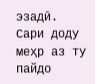эзадӣ.
Сари доду меҳр аз ту пайдо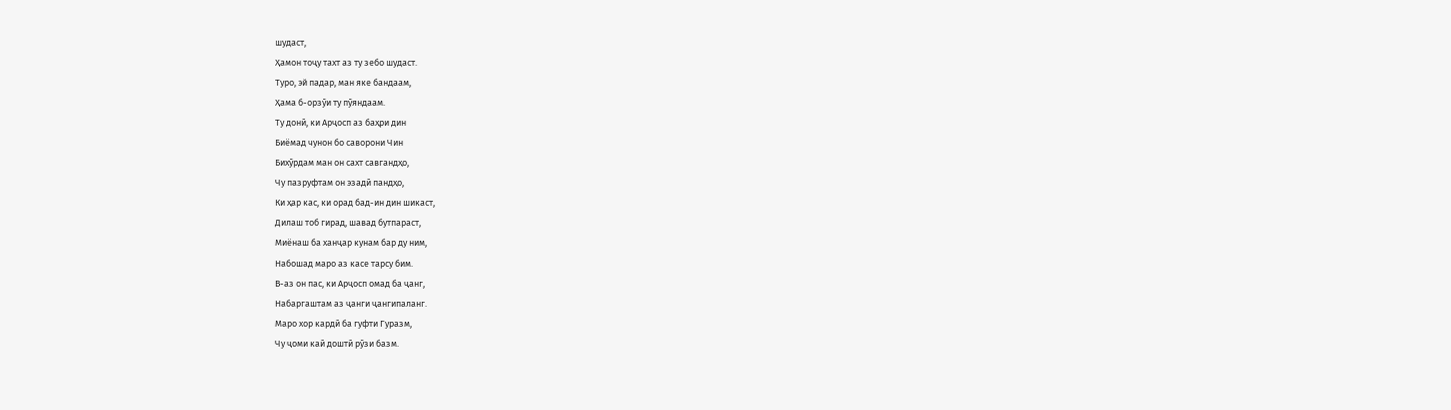шудаст,
Ҳамон тоҷу тахт аз ту зебо шудаст.
Туро, эй падар, ман яке бандаам,
Ҳама б-орзӯи ту пӯяндаам.
Ту донӣ, ки Арҷосп аз баҳри дин
Биёмад чунон бо саворони Чин
Бихӯрдам ман он сахт савгандҳо,
Чу пазруфтам он эзадӣ пандҳо,
Ки ҳар кас, ки орад бад-ин дин шикаст,
Дилаш тоб гирад, шавад бутпараст,
Миёнаш ба ханҷар кунам бар ду ним,
Набошад маро аз касе тарсу бим.
В-аз он пас, ки Арҷосп омад ба ҷанг,
Набаргаштам аз ҷанги ҷангипаланг.
Маро хор кардӣ ба гуфти Гуразм,
Чу ҷоми каӣ доштӣ рӯзи базм.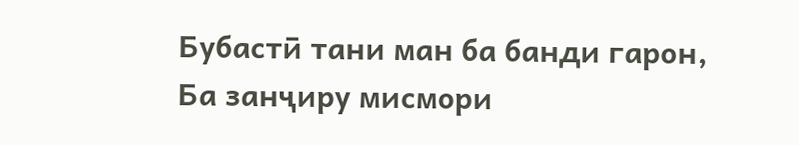Бубастӣ тани ман ба банди гарон,
Ба занҷиру мисмори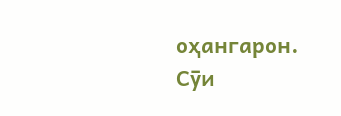оҳангарон.
Сӯи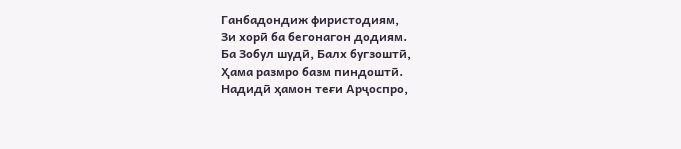Ганбадондиж фиристодиям,
Зи хорӣ ба бегонагон додиям.
Ба Зобул шудӣ, Балх бугзоштӣ,
Ҳама размро базм пиндоштӣ.
Надидӣ ҳамон теғи Арҷоспро,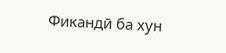Фикандӣ ба хун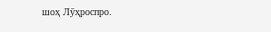шоҳ Лӯҳроспро.